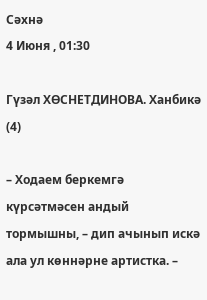Сәхнә
4 Июня , 01:30

Гүзәл ХӨСНЕТДИНОВА. Ханбикә (4)

– Ходаем беркемгә күрсәтмәсен андый тормышны, – дип ачынып искә ала ул көннәрне артистка. –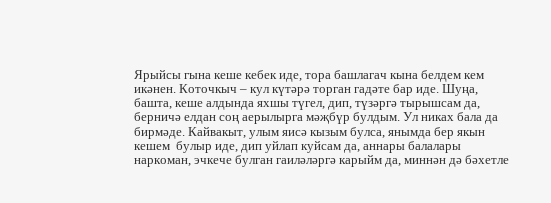Ярыйсы гына кеше кебек иде, тора башлагач кына белдем кем икәнен. Коточкыч – кул күтәрә торган гадәте бар иде. Шуңа, башта, кеше алдында яхшы түгел, дип, түзәргә тырышсам да, берничә елдан соң аерылырга мәҗбүр булдым. Ул никах бала да бирмәде. Кайвакыт, улым яисә кызым булса, янымда бер якын кешем  булыр иде, дип уйлап куйсам да, аннары балалары наркоман, эчкече булган гаиләләргә карыйм да, миннән дә бәхетле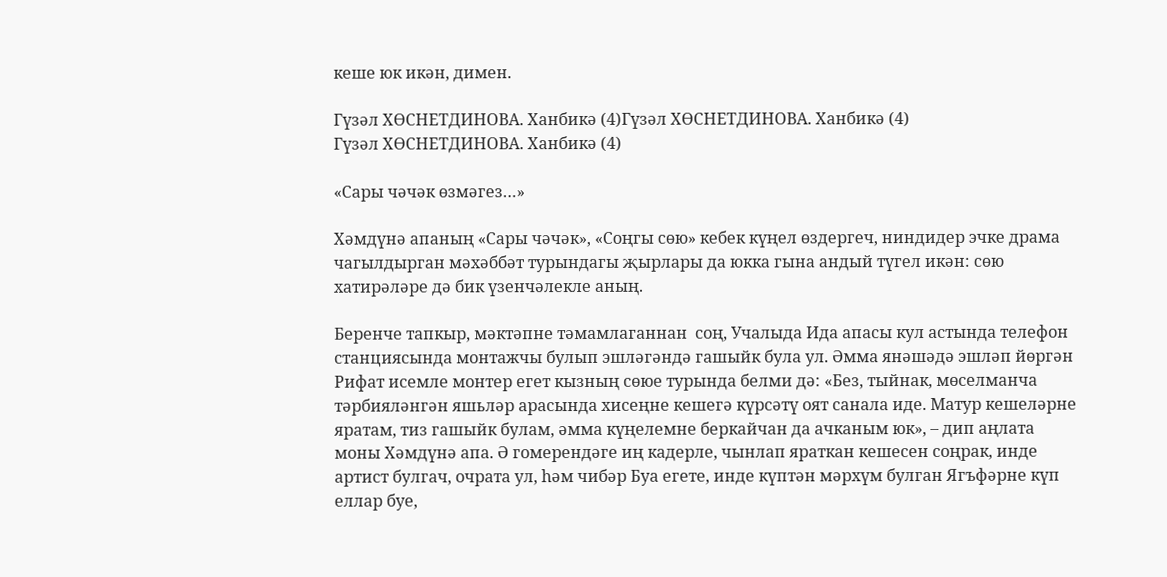кеше юк икән, димен.

Гүзәл ХӨСНЕТДИНОВА. Ханбикә (4)Гүзәл ХӨСНЕТДИНОВА. Ханбикә (4)
Гүзәл ХӨСНЕТДИНОВА. Ханбикә (4)

«Сары чәчәк өзмәгез…»

Хәмдүнә апаның «Сары чәчәк», «Соңгы сөю» кебек күңел өздергеч, ниндидер эчке драма чагылдырган мәхәббәт турындагы җырлары да юкка гына андый түгел икән: сөю хатирәләре дә бик үзенчәлекле аның.

Беренче тапкыр, мәктәпне тәмамлаганнан  соң, Учалыда Ида апасы кул астында телефон станциясында монтажчы булып эшләгәндә гашыйк була ул. Әмма янәшәдә эшләп йөргән Рифат исемле монтер егет кызның сөюе турында белми дә: «Без, тыйнак, мөселманча тәрбияләнгән яшьләр арасында хисеңне кешегә күрсәтү оят санала иде. Матур кешеләрне яратам, тиз гашыйк булам, әмма күңелемне беркайчан да ачканым юк», – дип аңлата моны Хәмдүнә апа. Ә гомерендәге иң кадерле, чынлап яраткан кешесен соңрак, инде артист булгач, очрата ул, һәм чибәр Буа егете, инде күптән мәрхүм булган Ягъфәрне күп еллар буе,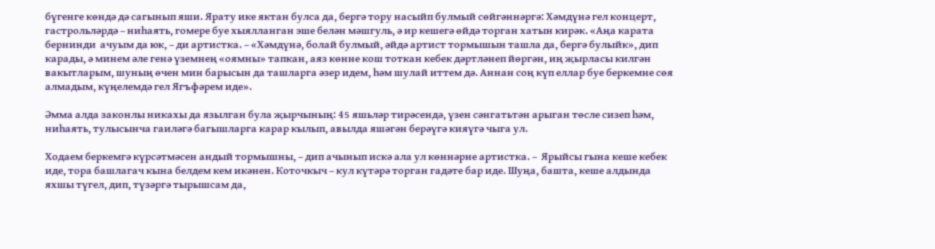бүгенге көндә дә сагынып яши. Ярату ике яктан булса да, бергә тору насыйп булмый сөйгәннәргә: Хәмдүнә гел концерт, гастрольләрдә – ниһаять, гомере буе хыялланган эше белән мәшгуль, ә ир кешегә өйдә торган хатын кирәк. «Аңа карата бернинди  ачуым да юк, – ди артистка. – «Хәмдүнә, болай булмый, әйдә артист тормышын ташла да, бергә булыйк», дип карады, ә минем әле генә үземнең «оямны» тапкан, аяз көнне кош тоткан кебек дәртләнеп йөргән, иң җырласы килгән вакытларым, шуның өчен мин барысын да ташларга әзер идем, һәм шулай иттем дә. Аннан соң күп еллар буе беркемне сөя алмадым, күңелемдә гел Ягъфәрем иде».

Әмма алда законлы никахы да язылган була җырчының: 45 яшьләр тирәсендә, үзен сәнгатьтән арыган төсле сизеп һәм, ниһаять, тулысынча гаиләгә багышларга карар кылып, авылда яшәгән берәүгә кияүгә чыга ул.

Ходаем беркемгә күрсәтмәсен андый тормышны, – дип ачынып искә ала ул көннәрне артистка. –  Ярыйсы гына кеше кебек иде, тора башлагач кына белдем кем икәнен. Коточкыч – кул күтәрә торган гадәте бар иде. Шуңа, башта, кеше алдында яхшы түгел, дип, түзәргә тырышсам да,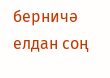берничә елдан соң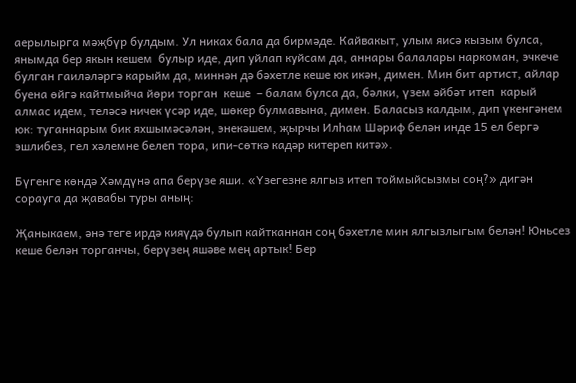аерылырга мәҗбүр булдым. Ул никах бала да бирмәде. Кайвакыт, улым яисә кызым булса, янымда бер якын кешем  булыр иде, дип уйлап куйсам да, аннары балалары наркоман, эчкече булган гаиләләргә карыйм да, миннән дә бәхетле кеше юк икән, димен. Мин бит артист, айлар буена өйгә кайтмыйча йөри торган  кеше  – балам булса да, бәлки, үзем әйбәт итеп  карый алмас идем, теләсә ничек үсәр иде, шөкер булмавына, димен. Баласыз калдым, дип үкенгәнем юк: туганнарым бик яхшымәсәлән, энекәшем, җырчы Илһам Шәриф белән инде 15 ел бергә эшлибез, гел хәлемне белеп тора, ипи-сөткә кадәр китереп китә».

Бүгенге көндә Хәмдүнә апа берүзе яши. «Үзегезне ялгыз итеп тоймыйсызмы соң?» дигән сорауга да җавабы туры аның:

Җаныкаем, әнә теге ирдә кияүдә булып кайтканнан соң бәхетле мин ялгызлыгым белән! Юньсез кеше белән торганчы, берүзең яшәве мең артык! Бер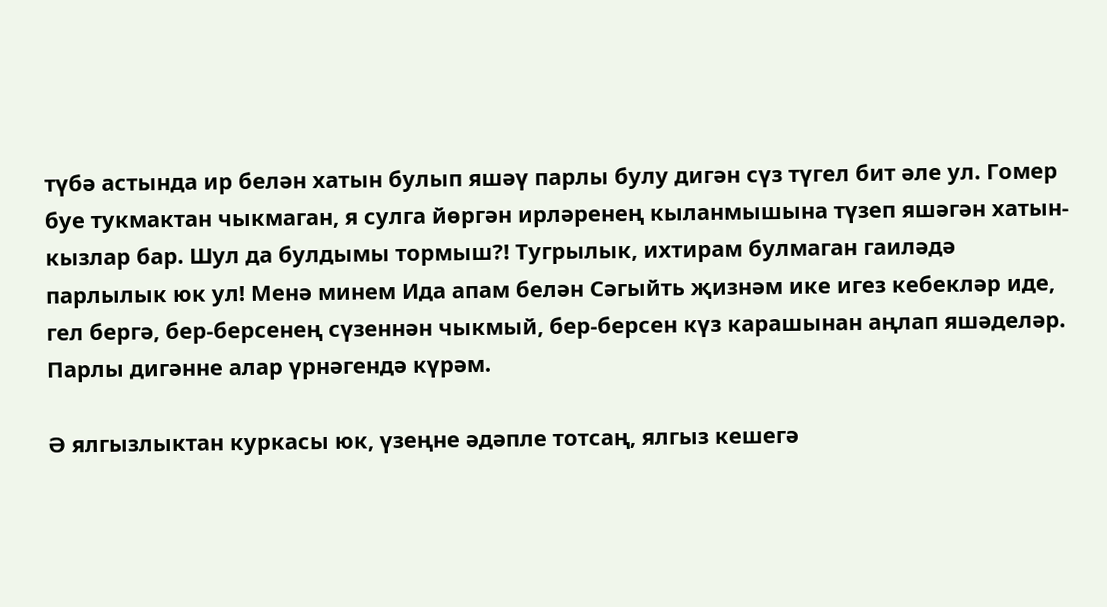түбә астында ир белән хатын булып яшәү парлы булу дигән сүз түгел бит әле ул. Гомер буе тукмактан чыкмаган, я сулга йөргән ирләренең кыланмышына түзеп яшәгән хатын-кызлар бар. Шул да булдымы тормыш?! Тугрылык, ихтирам булмаган гаиләдә парлылык юк ул! Менә минем Ида апам белән Сәгыйть җизнәм ике игез кебекләр иде, гел бергә, бер-берсенең сүзеннән чыкмый, бер-берсен күз карашынан аңлап яшәделәр. Парлы дигәнне алар үрнәгендә күрәм.

Ә ялгызлыктан куркасы юк, үзеңне әдәпле тотсаң, ялгыз кешегә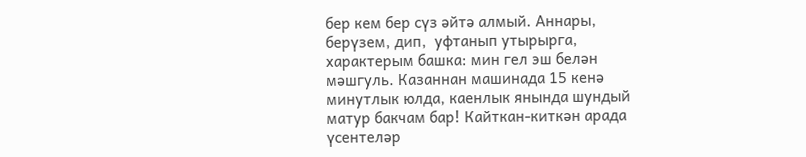бер кем бер сүз әйтә алмый. Аннары, берүзем, дип,  уфтанып утырырга, характерым башка: мин гел эш белән мәшгуль. Казаннан машинада 15 кенә  минутлык юлда, каенлык янында шундый матур бакчам бар! Кайткан-киткән арада үсентеләр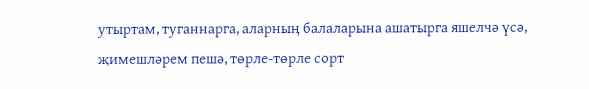утыртам, туганнарга, аларның балаларына ашатырга яшелчә үсә, җимешләрем пешә, төрле-төрле сорт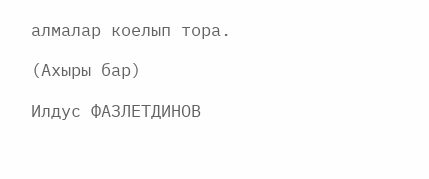алмалар коелып тора.

(Ахыры бар)

Илдус ФАЗЛЕТДИНОВ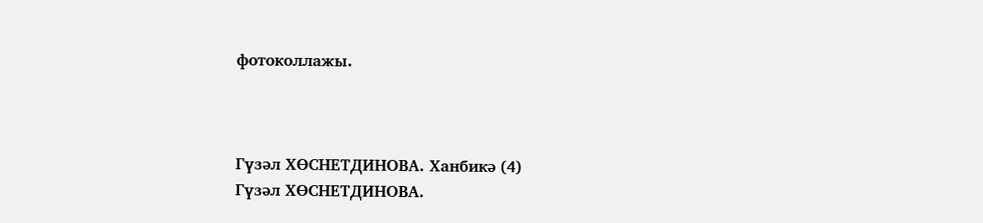фотоколлажы.



Гүзәл ХӨСНЕТДИНОВА. Ханбикә (4)
Гүзәл ХӨСНЕТДИНОВА.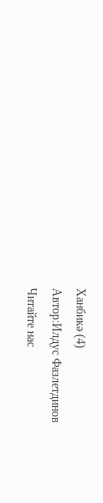Ханбикә (4)
Автор:Илдус Фазлетдинов
Читайте нас